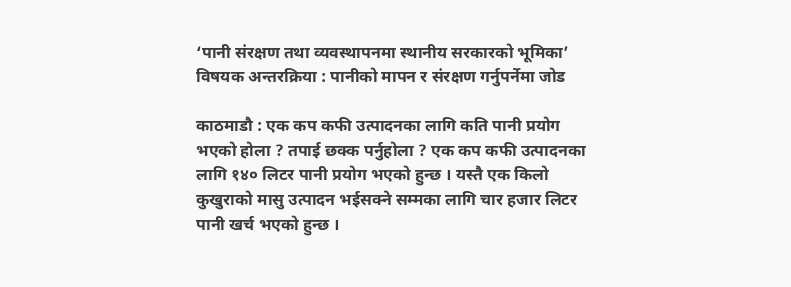‘पानी संरक्षण तथा व्यवस्थापनमा स्थानीय सरकारको भूमिका’ विषयक अन्तरक्रिया : पानीको मापन र संरक्षण गर्नुपर्नेमा जोड

काठमाडौ : एक कप कफी उत्पादनका लागि कति पानी प्रयोग भएको होला ? तपाई छक्क पर्नुहोला ? एक कप कफी उत्पादनका लागि १४० लिटर पानी प्रयोग भएको हुन्छ । यस्तै एक किलो कुखुराको मासु उत्पादन भईसक्ने सम्मका लागि चार हजार लिटर पानी खर्च भएको हुन्छ ।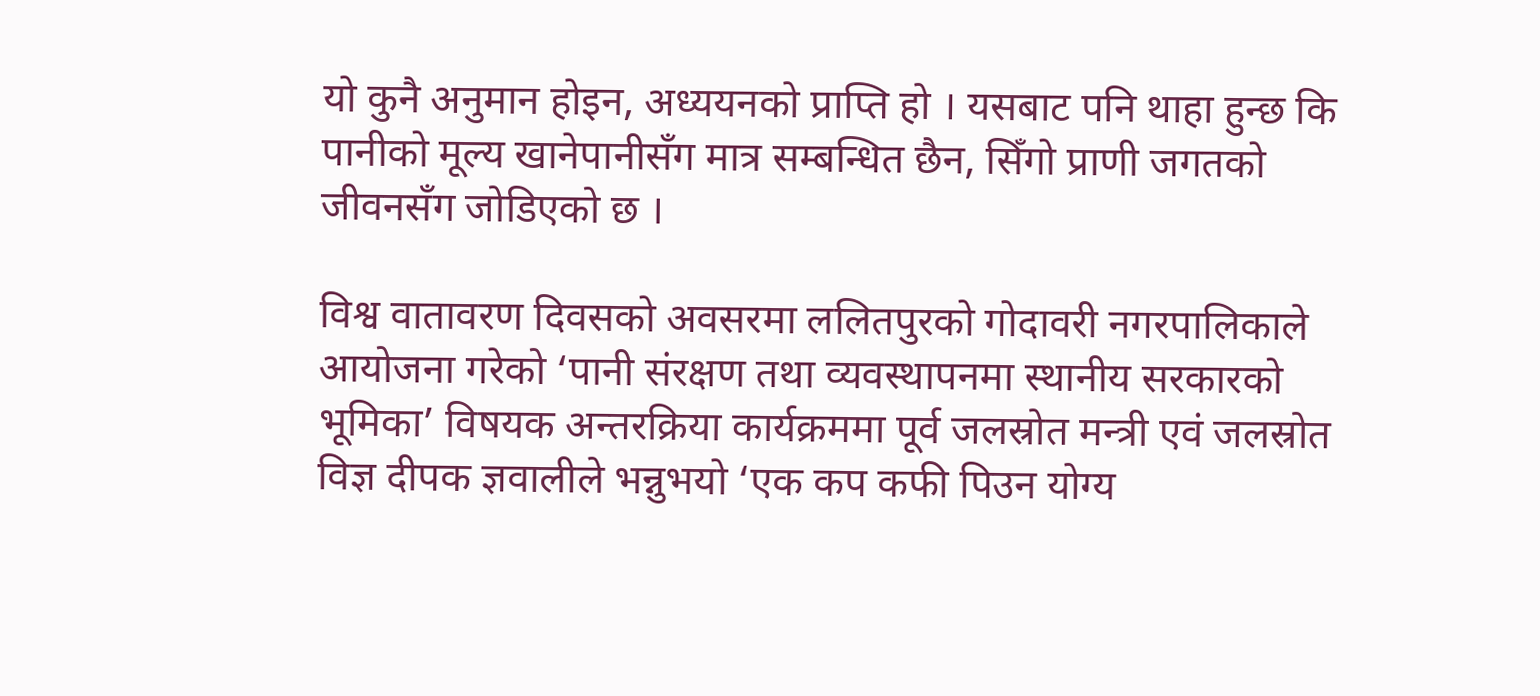यो कुनै अनुमान होइन, अध्ययनको प्राप्ति हो । यसबाट पनि थाहा हुन्छ कि पानीको मूल्य खानेपानीसँग मात्र सम्बन्धित छैन, सिँगो प्राणी जगतको जीवनसँग जोडिएको छ ।

विश्व वातावरण दिवसको अवसरमा ललितपुरको गोदावरी नगरपालिकाले आयोजना गरेको ‘पानी संरक्षण तथा व्यवस्थापनमा स्थानीय सरकारको भूमिका’ विषयक अन्तरक्रिया कार्यक्रममा पूर्व जलस्रोत मन्त्री एवं जलस्रोत विज्ञ दीपक ज्ञवालीले भन्नुभयो ‘एक कप कफी पिउन योग्य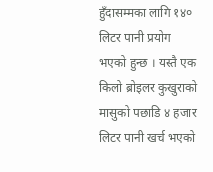हुँदासम्मका लागि १४० लिटर पानी प्रयोग भएको हुन्छ । यस्तै एक किलो ब्रोइलर कुखुराको मासुको पछाडि ४ हजार लिटर पानी खर्च भएको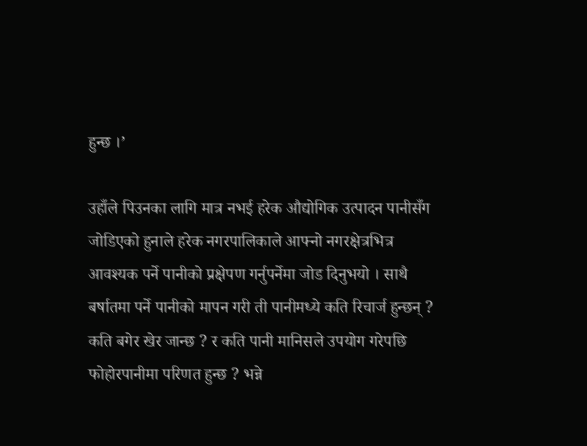हुन्छ ।’

उहाँले पिउनका लागि मात्र नभई हरेक औद्योगिक उत्पादन पानीसँग जोडिएको हुनाले हरेक नगरपालिकाले आफ्नो नगरक्षेत्रभित्र आवश्यक पर्ने पानीको प्रक्षेपण गर्नुपर्नेमा जोड दिनुभयो । साथै बर्षातमा पर्ने पानीको मापन गरी ती पानीमध्ये कति रिचार्ज हुन्छन् ? कति बगेर खेर जान्छ ? र कति पानी मानिसले उपयोग गरेपछि फोहोरपानीमा परिणत हुन्छ ? भन्ने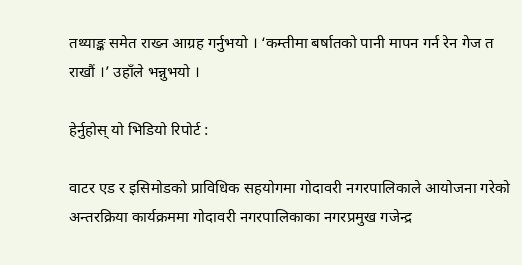तथ्याङ्क समेत राख्न आग्रह गर्नुभयो । ‘कम्तीमा बर्षातको पानी मापन गर्न रेन गेज त राखौं ।’ उहाँले भन्नुभयो ।

हेर्नुहोस् यो भिडियो रिपोर्ट :

वाटर एड र इसिमोडको प्राविधिक सहयोगमा गोदावरी नगरपालिकाले आयोजना गरेको अन्तरक्रिया कार्यक्रममा गोदावरी नगरपालिकाका नगरप्रमुख गजेन्द्र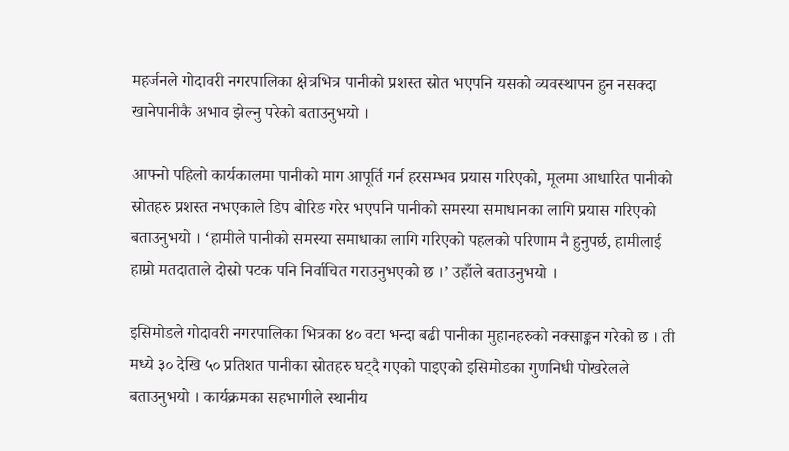महर्जनले गोदावरी नगरपालिका क्षेत्रभित्र पानीको प्रशस्त स्रोत भएपनि यसको व्यवस्थापन हुन नसक्दा खानेपानीकै अभाव झेल्नु परेको बताउनुभयो ।

आफ्नो पहिलो कार्यकालमा पानीको माग आपूर्ति गर्न हरसम्भव प्रयास गरिएको, मूलमा आधारित पानीको स्रोतहरु प्रशस्त नभएकाले डिप बोरिङ गरेर भएपनि पानीको समस्या समाधानका लागि प्रयास गरिएको बताउनुभयो । ‘हामीले पानीको समस्या समाधाका लागि गरिएको पहलको परिणाम नै हुनुपर्छ, हामीलाई हाम्रो मतदाताले दोस्रो पटक पनि निर्वाचित गराउनुभएको छ ।’ उहाँले बताउनुभयो ।

इसिमोडले गोदावरी नगरपालिका भित्रका ४० वटा भन्दा बढी पानीका मुहानहरुको नक्साङ्कन गरेको छ । ती मध्ये ३० देखि ५० प्रतिशत पानीका स्रोतहरु घट्दै गएको पाइएको इसिमोडका गुणनिधी पोखरेलले बताउनुभयो । कार्यक्रमका सहभागीले स्थानीय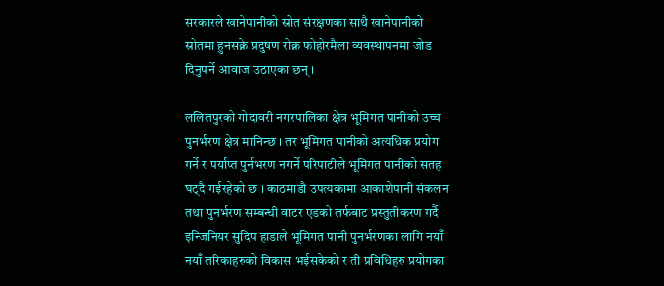सरकारले खानेपानीको स्रोत संरक्षणका साथै खानेपानीको स्रोतमा हुनसक्ने प्रदुषण रोक्न फोहोरमैला व्यवस्थापनमा जोड दिनुपर्ने आवाज उठाएका छन् ।

ललितपुरको गोदावरी नगरपालिका क्षेत्र भूमिगत पानीको उच्च पुनर्भरण क्षेत्र मानिन्छ । तर भूमिगत पानीको अत्यधिक प्रयोग गर्ने र पर्याप्त पुर्नभरण नगर्ने परिपाटीले भूमिगत पानीको सतह घट्दै गईरहेको छ । काठमाडौ उपत्यकामा आकाशेपानी संकलन तथा पुनर्भरण सम्बन्धी वाटर एडको तर्फबाट प्रस्तुतीकरण गर्दै इन्जिनियर सुदिप हाडाले भूमिगत पानी पुनर्भरणका लागि नयाँ नयाँ तरिकाहरुको विकास भईसकेको र ती प्रविधिहरु प्रयोगका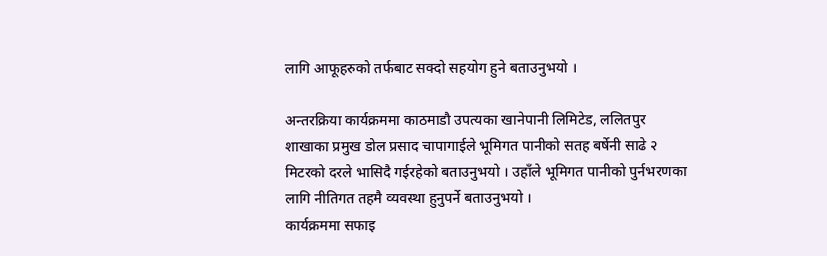लागि आफूहरुको तर्फबाट सक्दो सहयोग हुने बताउनुभयो ।

अन्तरक्रिया कार्यक्रममा काठमाडौ उपत्यका खानेपानी लिमिटेड, ललितपुर शाखाका प्रमुख डोल प्रसाद चापागाईले भूमिगत पानीको सतह बर्षेनी साढे २ मिटरको दरले भासिदै गईरहेको बताउनुभयो । उहाँले भूमिगत पानीको पुर्नभरणका लागि नीतिगत तहमै व्यवस्था हुनुपर्ने बताउनुभयो ।
कार्यक्रममा सफाइ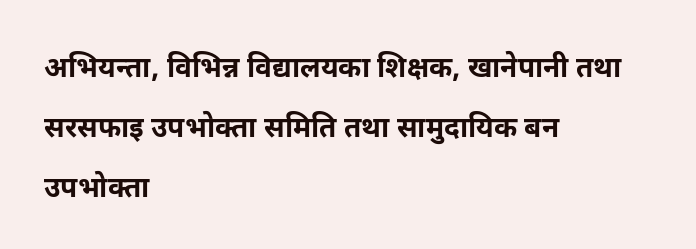अभियन्ता, विभिन्न विद्यालयका शिक्षक, खानेपानी तथा सरसफाइ उपभोक्ता समिति तथा सामुदायिक बन उपभोक्ता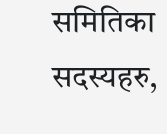समितिका सदस्यहरु,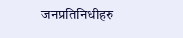जनप्रतिनिधीहरु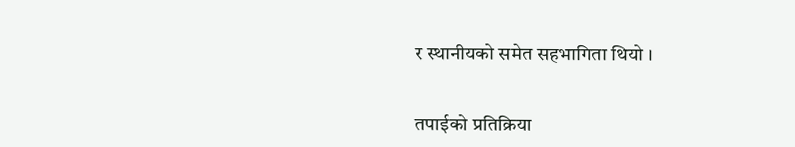र स्थानीयको समेत सहभागिता थियो ।


तपाईको प्रतिक्रिया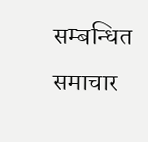सम्बन्धित समाचार